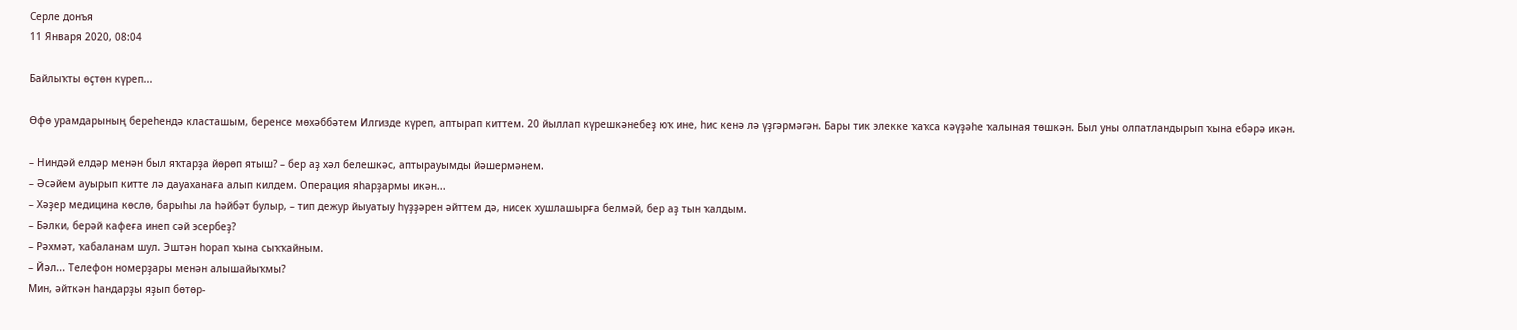Серле донъя
11 Января 2020, 08:04

Байлыҡты өҫтөн күреп...

Өфө урамдарының береһендә класташым, беренсе мөхәббәтем Илгизде күреп, аптырап киттем. 20 йыллап күрешкәнебеҙ юҡ ине, һис кенә лә үҙгәрмәгән. Бары тик элекке ҡаҡса кәүҙәһе ҡалыная төшкән. Был уны олпатландырып ҡына ебәрә икән.

– Ниндәй елдәр менән был яҡтарҙа йөрөп ятыш? – бер аҙ хәл белешкәс, аптырауымды йәшермәнем.
– Әсәйем ауырып китте лә дауаханаға алып килдем. Операция яһарҙармы икән...
– Хәҙер медицина көслө, барыһы ла һәйбәт булыр, – тип дежур йыуатыу һүҙҙәрен әйттем дә, нисек хушлашырға белмәй, бер аҙ тын ҡалдым.
– Бәлки, берәй кафеға инеп сәй эсербеҙ?
– Рәхмәт, ҡабаланам шул. Эштән һорап ҡына сыҡҡайным.
– Йәл... Телефон номерҙары менән алышайыҡмы?
Мин, әйткән һандарҙы яҙып бөтөр-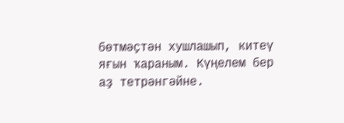бөтмәҫтән хушлашып, китеү яғын ҡараным. Күңелем бер аҙ тетрәнгәйне.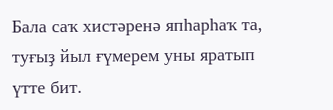Бала саҡ хистәренә япһарһаҡ та, туғыҙ йыл ғүмерем уны яратып үтте бит.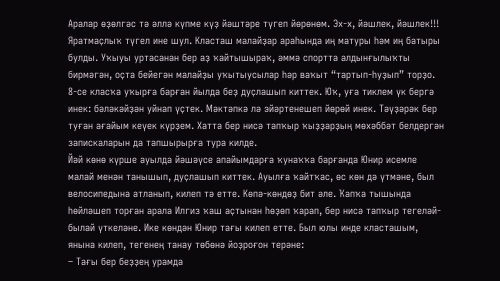Аралар өҙөлгәс тә әллә күпме күҙ йәштәре түгеп йөрөнөм. Эх-х, йәшлек, йәшлек!!!
Яратмаҫлыҡ түгел ине шул. Класташ малайҙар араһында иң матуры һәм иң батыры булды. Уҡыуы уртасанан бер аҙ ҡайтышыраҡ, әммә спортта алдынғылыҡты бирмәгән, оҫта бейегән малайҙы уҡытыусылар һәр ваҡыт “тартып-һуҙып” торҙо. 8-се класҡа уҡырға барған йылда беҙ дуҫлашып киттек. Юҡ, уға тиклем үк бергә инек: бәләкәйҙән уйнап үҫтек. Мәктәпкә лә эйәртенешеп йөрөй инек. Тәүҙәрәк бер туған ағайым кеүек күрҙем. Хатта бер нисә тапҡыр ҡыҙҙарҙың мөхәббәт белдергән запискаларын да тапшырырға тура килде.
Йәй көнө күрше ауылда йәшәүсе апайымдарға ҡунаҡҡа барғанда Юнир исемле малай менән танышып, дуҫлашып киттек. Ауылға ҡайтҡас, өс көн дә үтмәне, был велосипедына атланып, килеп тә етте. Көпә-көндөҙ бит әле. Ҡапҡа тышында һөйләшеп торған арала Илгиз ҡаш аҫтынан һөҙөп ҡарап, бер нисә тапҡыр тегеләй-былай үткеләне. Ике көндән Юнир тағы килеп етте. Был юлы инде класташым, янына килеп, тегенең танау төбөнә йоҙроғон терәне:
– Тағы бер беҙҙең урамда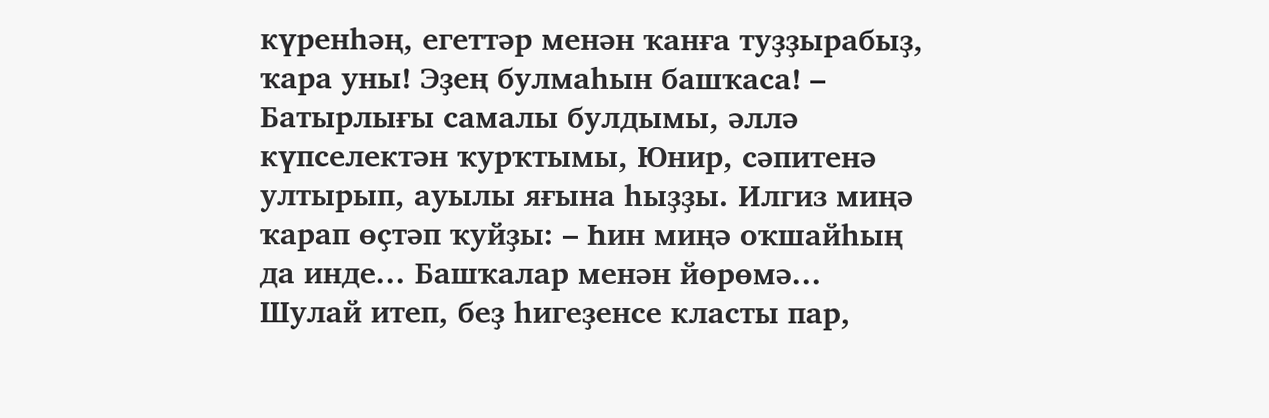күренһәң, егеттәр менән ҡанға туҙҙырабыҙ, ҡара уны! Эҙең булмаһын башҡаса! – Батырлығы самалы булдымы, әллә күпселектән ҡурҡтымы, Юнир, сәпитенә ултырып, ауылы яғына һыҙҙы. Илгиз миңә ҡарап өҫтәп ҡуйҙы: – Һин миңә оҡшайһың да инде... Башҡалар менән йөрөмә...
Шулай итеп, беҙ һигеҙенсе класты пар,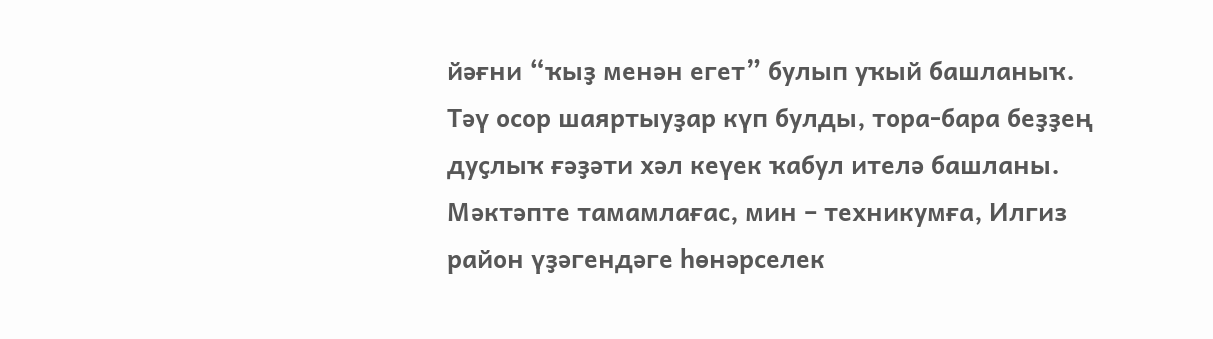йәғни “ҡыҙ менән егет” булып уҡый башланыҡ. Тәү осор шаяртыуҙар күп булды, тора-бара беҙҙең дуҫлыҡ ғәҙәти хәл кеүек ҡабул ителә башланы. Мәктәпте тамамлағас, мин – техникумға, Илгиз район үҙәгендәге һөнәрселек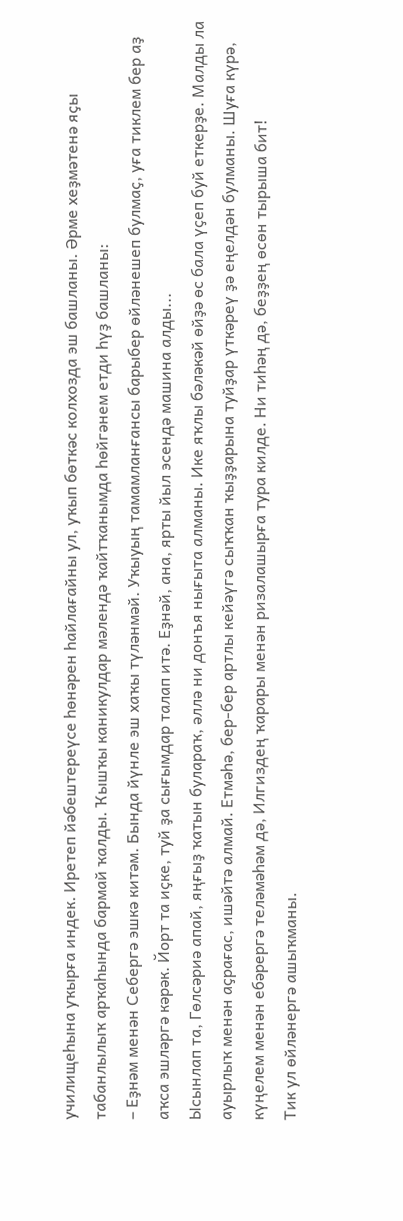училищеһына уҡырға индек. Иретеп йәбештереүсе һөнәрен һайлағайны ул, уҡып бөткәс колхозда эш башланы. Әрме хеҙмәтенә яҫы табанлылыҡ арҡаһында бармай ҡалды. Ҡышҡы каникулдар мәлендә ҡайтҡанымда һөйгәнем етди һүҙ башланы:
– Еҙнәм менән Себергә эшкә китәм. Бында йүнле эш хаҡы түләнмәй. Уҡыуың тамамланғансы барыбер өйләнешеп булмаҫ, уға тиклем бер аҙ аҡса эшләргә кәрәк. Йорт та иҫке, туй ҙа сығымдар талап итә. Еҙнәй, ана, ярты йыл эсендә машина алды...
Ысынлап та, Гөлсәриә апай, яңғыҙ ҡатын булараҡ, әллә ни донъя нығыта алманы. Ике яҡлы бәләкәй өйҙә өс бала үҫеп буй еткерҙе. Малды ла ауырлыҡ менән аҫрағас, ишәйтә алмай. Етмәһә, бер-бер артлы кейәүгә сыҡҡан ҡыҙҙарына туйҙар үткәреү ҙә еңелдән булманы. Шуға күрә, күңелем менән ебәрергә теләмәһәм дә, Илгиздең ҡарары менән ризалашырға тура килде. Ни тиһәң дә, беҙҙең өсөн тырыша бит!
Тик ул өйләнергә ашыҡманы.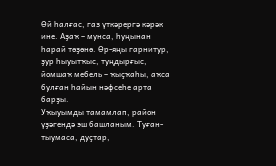Өй һалғас, газ үткәрергә кәрәк ине. Аҙаҡ – мунса, һуңынан һарай төҙөнө. Өр-яңы гарнитур, ҙур һыуытҡыс, туңдырғыс, йомшаҡ мебель – ҡыҫҡаһы, аҡса булған һайын нәфсеһе арта барҙы.
Уҡыуымды тамамлап, район үҙәгендә эш башланым. Туған-тыумаса, дуҫтар,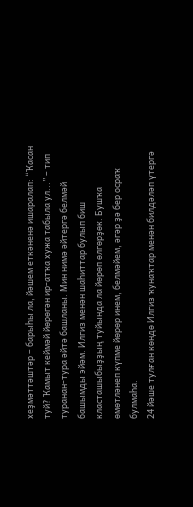хеҙмәттәштәр – барыһы ла, йәшем еткәненә ишаралап: “Ҡасан туй? Ҡамыт кеймәй йөрөгән ир-атҡа хужа табыла ул...” – тип туранан-тура әйтә башланы. Мин нимә әйтергә белмәй башымды эйәм. Илгиз менән шаһиттар булып биш класташыбыҙҙың туйында ла йөрөп өлгөрҙөк. Бушҡа өмөтләнеп күпме йөрөр инем, белмәйем, әгәр ҙә бер осраҡ булмаһа.
24 йәше тулған көндө Илгиз ҡунаҡтар менән билдәләп үтергә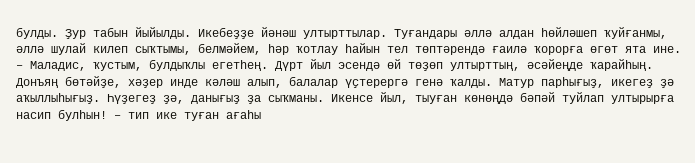булды. Ҙур табын йыйылды. Икебеҙҙе йәнәш ултырттылар. Туғандары әллә алдан һөйләшеп ҡуйғанмы, әллә шулай килеп сыҡтымы, белмәйем, һәр ҡотлау һайын тел төптәрендә ғаилә ҡорорға өгөт ята ине.
– Маладис, ҡустым, булдыҡлы егетһең. Дүрт йыл эсендә өй төҙөп ултырттың, әсәйеңде ҡарайһың. Донъяң бөтәйҙе, хәҙер инде кәләш алып, балалар үҫтерергә генә ҡалды. Матур парһығыҙ, икегеҙ ҙә аҡыллыһығыҙ. Һүҙегеҙ ҙә, данығыҙ ҙа сыҡманы. Икенсе йыл, тыуған көнөңдә бәпәй туйлап ултырырға насип булһын! – тип ике туған ағаһы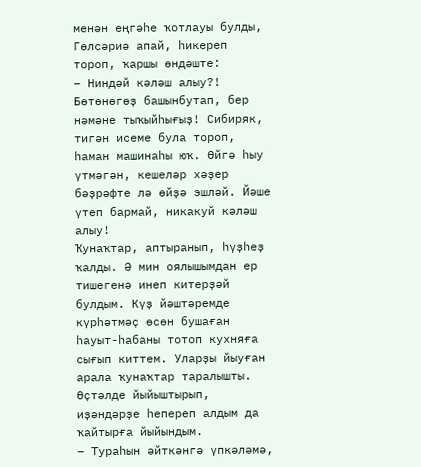менән еңгәһе ҡотлауы булды, Гөлсәриә апай, һикереп тороп, ҡаршы өндәште:
– Ниндәй кәләш алыу?! Бөтөнөгөҙ башынбутап, бер нәмәне тыҡыйһығыҙ! Сибиряк, тигән исеме була тороп, һаман машинаһы юҡ. Өйгә һыу үтмәгән, кешеләр хәҙер бәҙрәфте лә өйҙә эшләй. Йәше үтеп бармай, никакуй кәләш алыу!
Ҡунаҡтар, аптыранып, һүҙһеҙ ҡалды. Ә мин оялышымдан ер тишегенә инеп китерҙәй булдым. Күҙ йәштәремде күрһәтмәҫ өсөн бушаған һауыт-һабаны тотоп кухняға сығып киттем. Уларҙы йыуған арала ҡунаҡтар таралышты. Өҫтәлде йыйыштырып, иҙәндәрҙе һепереп алдым да ҡайтырға йыйындым.
– Тураһын әйткәнгә үпкәләмә,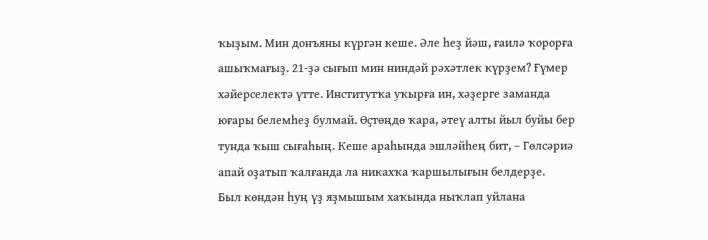ҡыҙым. Мин донъяны күргән кеше. Әле һеҙ йәш, ғаилә ҡорорға ашыҡмағыҙ. 21-ҙә сығып мин ниндәй рәхәтлек күрҙем? Ғүмер хәйерселектә үтте. Институтҡа уҡырға ин, хәҙерге заманда юғары белемһеҙ булмай. Өҫтөңдө ҡара, әтеү алты йыл буйы бер тунда ҡыш сығаһың. Кеше араһында эшләйһең бит, – Гөлсәриә апай оҙатып ҡалғанда ла никахҡа ҡаршылығын белдерҙе.
Был көндән һуң үҙ яҙмышым хаҡында ныҡлап уйлана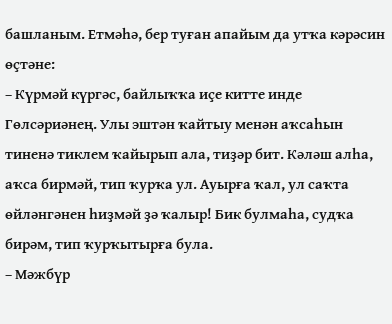башланым. Етмәһә, бер туған апайым да утҡа кәрәсин өҫтәне:
– Күрмәй күргәс, байлыҡҡа иҫе китте инде Гөлсәриәнең. Улы эштән ҡайтыу менән аҡсаһын тиненә тиклем ҡайырып ала, тиҙәр бит. Кәләш алһа, аҡса бирмәй, тип ҡурҡа ул. Ауырға ҡал, ул саҡта өйләнгәнен һиҙмәй ҙә ҡалыр! Бик булмаһа, судҡа бирәм, тип ҡурҡытырға була.
– Мәжбүр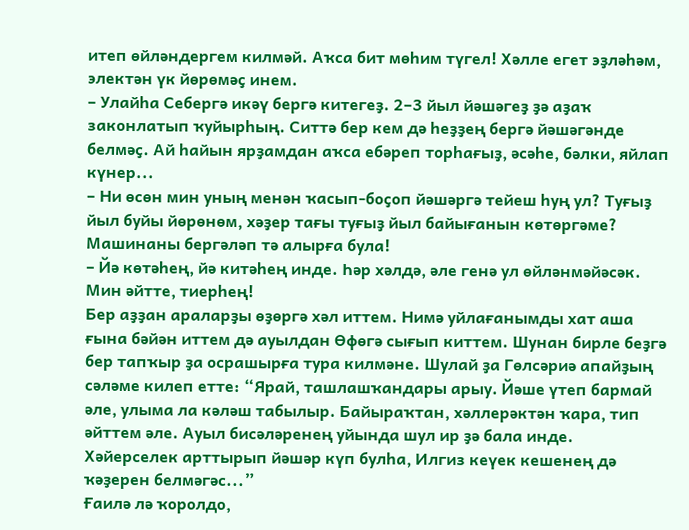итеп өйләндергем килмәй. Аҡса бит мөһим түгел! Хәлле егет эҙләһәм, электән үк йөрөмәҫ инем.
– Улайһа Себергә икәү бергә китегеҙ. 2–3 йыл йәшәгеҙ ҙә аҙаҡ законлатып ҡуйырһың. Ситтә бер кем дә һеҙҙең бергә йәшәгәнде белмәҫ. Ай һайын ярҙамдан аҡса ебәреп торһағыҙ, әсәһе, бәлки, яйлап күнер...
– Ни өсөн мин уның менән ҡасып-боҫоп йәшәргә тейеш һуң ул? Туғыҙ йыл буйы йөрөнөм, хәҙер тағы туғыҙ йыл байығанын көтөргәме? Машинаны бергәләп тә алырға була!
– Йә көтәһең, йә китәһең инде. Һәр хәлдә, әле генә ул өйләнмәйәсәк. Мин әйтте, тиерһең!
Бер аҙҙан араларҙы өҙөргә хәл иттем. Нимә уйлағанымды хат аша ғына бәйән иттем дә ауылдан Өфөгә сығып киттем. Шунан бирле беҙгә бер тапҡыр ҙа осрашырға тура килмәне. Шулай ҙа Гөлсәриә апайҙың сәләме килеп етте: “Ярай, ташлашҡандары арыу. Йәше үтеп бармай әле, улыма ла кәләш табылыр. Байыраҡтан, хәллерәктән ҡара, тип әйттем әле. Ауыл бисәләренең уйында шул ир ҙә бала инде. Хәйерселек арттырып йәшәр күп булһа, Илгиз кеүек кешенең дә ҡәҙерен белмәгәс...”
Ғаилә лә ҡоролдо,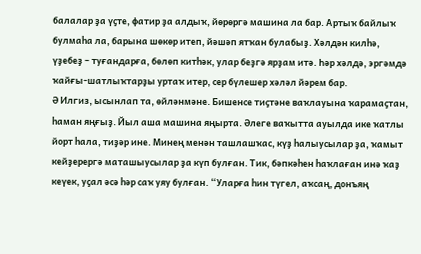балалар ҙа үҫте, фатир ҙа алдыҡ, йөрөргә машина ла бар. Артыҡ байлыҡ булмаһа ла, барына шөкөр итеп, йәшәп ятҡан булабыҙ. Хәлдән килһә, үҙебеҙ – туғандарға, бөлөп китһәк, улар беҙгә ярҙам итә. Һәр хәлдә, эргәмдә ҡайғы-шатлыҡтарҙы уртаҡ итер, сер бүлешер хәләл йәрем бар.
Ә Илгиз, ысынлап та, өйләнмәне. Бишенсе тиҫтәне ваҡлауына ҡарамаҫтан, һаман яңғыҙ. Йыл аша машина яңырта. Әлеге ваҡытта ауылда ике ҡатлы йорт һала, тиҙәр ине. Минең менән ташлашҡас, күҙ һалыусылар ҙа, ҡамыт кейҙерергә маташыусылар ҙа күп булған. Тик, бәпкәһен һаҡлаған инә ҡаҙ кеүек, уҫал әсә һәр саҡ уяу булған. “Уларға һин түгел, аҡсаң, донъяң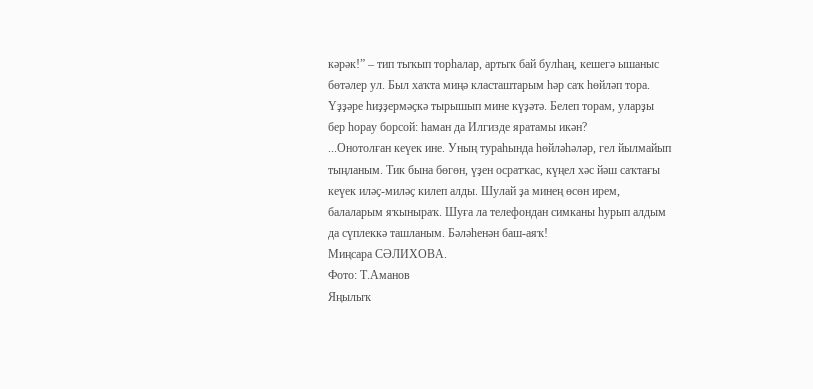кәрәк!” – тип тыҡып торһалар, артыҡ бай булһаң, кешегә ышаныс бөтәлер ул. Был хаҡта миңә класташтарым һәр саҡ һөйләп тора. Үҙҙәре һиҙҙермәҫкә тырышып мине күҙәтә. Белеп торам, уларҙы бер һорау борсой: һаман да Илгизде яратамы икән?
...Онотолған кеүек ине. Уның тураһында һөйләһәләр, гел йылмайып тыңланым. Тик бына бөгөн, үҙен осратҡас, күңел хәс йәш саҡтағы кеүек иләҫ-миләҫ килеп алды. Шулай ҙа минең өсөн ирем, балаларым яҡыныраҡ. Шуға ла телефондан симканы һурып алдым да сүплеккә ташланым. Бәләһенән баш-аяҡ!
Миңсара СӘЛИХОВА.
Фото: Т.Аманов
Яңылыҡ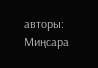авторы: Миңсара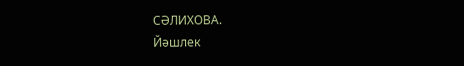СӘЛИХОВА.
Йәшлек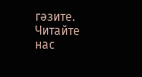гәзите.
Читайте нас